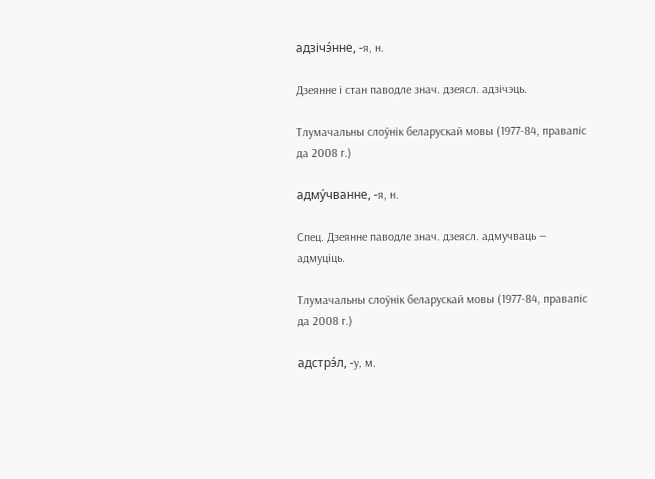адзічэ́нне, ‑я, н.

Дзеянне і стан паводле знач. дзеясл. адзічэць.

Тлумачальны слоўнік беларускай мовы (1977-84, правапіс да 2008 г.)

адму́чванне, ‑я, н.

Спец. Дзеянне паводле знач. дзеясл. адмучваць — адмуціць.

Тлумачальны слоўнік беларускай мовы (1977-84, правапіс да 2008 г.)

адстрэ́л, ‑у, м.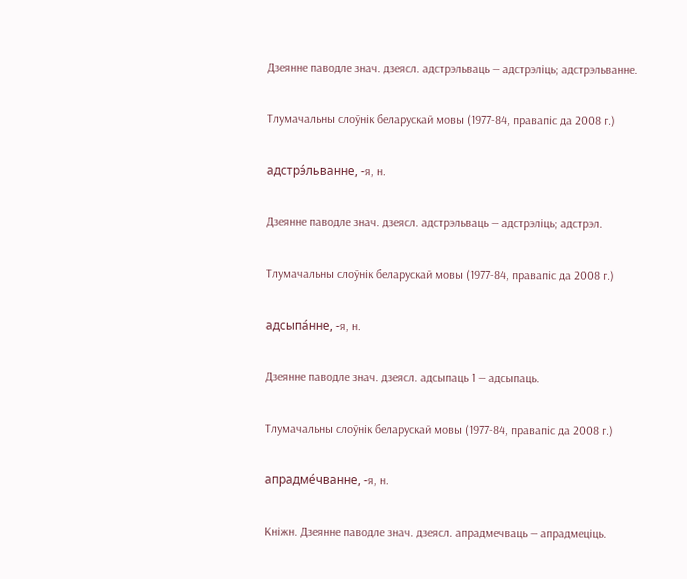Дзеянне паводле знач. дзеясл. адстрэльваць — адстрэліць; адстрэльванне.

Тлумачальны слоўнік беларускай мовы (1977-84, правапіс да 2008 г.)

адстрэ́льванне, ‑я, н.

Дзеянне паводле знач. дзеясл. адстрэльваць — адстрэліць; адстрэл.

Тлумачальны слоўнік беларускай мовы (1977-84, правапіс да 2008 г.)

адсыпа́нне, ‑я, н.

Дзеянне паводле знач. дзеясл. адсыпаць 1 — адсыпаць.

Тлумачальны слоўнік беларускай мовы (1977-84, правапіс да 2008 г.)

апрадме́чванне, ‑я, н.

Кніжн. Дзеянне паводле знач. дзеясл. апрадмечваць — апрадмеціць.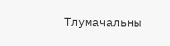Тлумачальны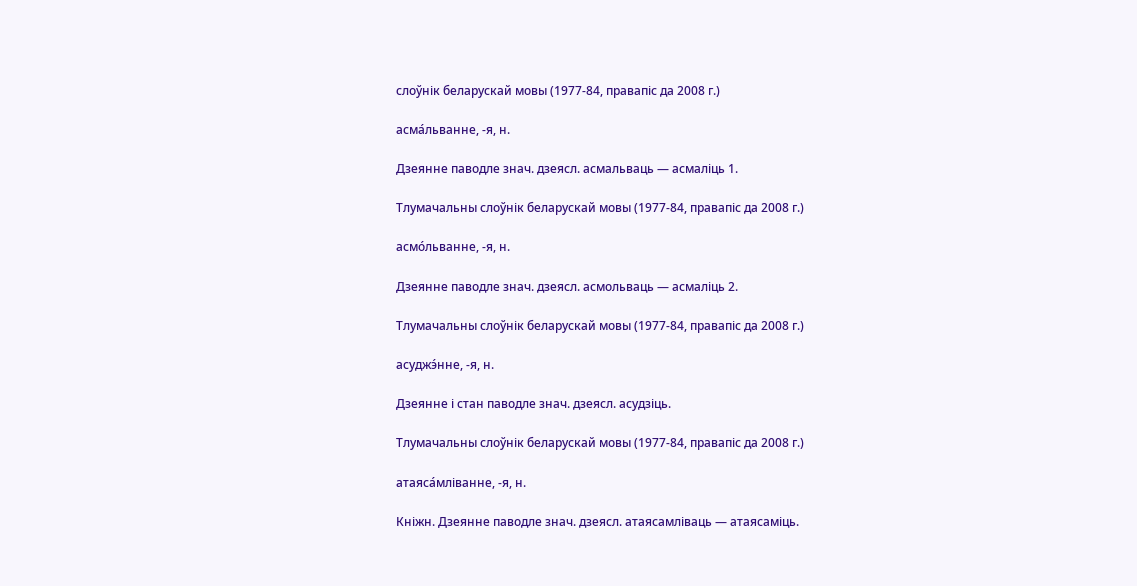слоўнік беларускай мовы (1977-84, правапіс да 2008 г.)

асма́льванне, ‑я, н.

Дзеянне паводле знач. дзеясл. асмальваць — асмаліць 1.

Тлумачальны слоўнік беларускай мовы (1977-84, правапіс да 2008 г.)

асмо́льванне, ‑я, н.

Дзеянне паводле знач. дзеясл. асмольваць — асмаліць 2.

Тлумачальны слоўнік беларускай мовы (1977-84, правапіс да 2008 г.)

асуджэ́нне, ‑я, н.

Дзеянне і стан паводле знач. дзеясл. асудзіць.

Тлумачальны слоўнік беларускай мовы (1977-84, правапіс да 2008 г.)

атаяса́мліванне, ‑я, н.

Кніжн. Дзеянне паводле знач. дзеясл. атаясамліваць — атаясаміць.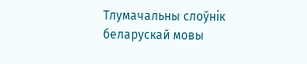Тлумачальны слоўнік беларускай мовы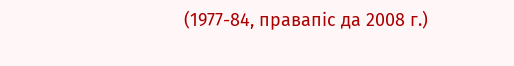(1977-84, правапіс да 2008 г.)